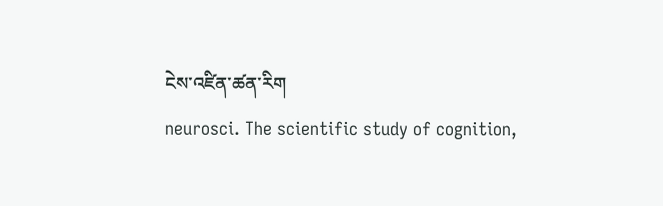ངེས་འཛིན་ཚན་རིག
neurosci. The scientific study of cognition,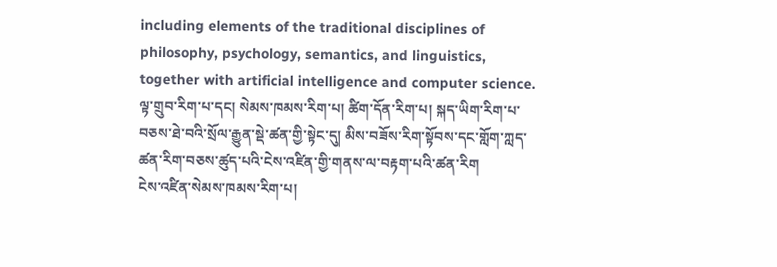including elements of the traditional disciplines of philosophy, psychology, semantics, and linguistics, together with artificial intelligence and computer science. ལྟ་གྲུབ་རིག་པ་དང། སེམས་ཁམས་རིག་པ། ཚིག་དོན་རིག་པ། སྐད་ཡིག་རིག་པ་བཅས་ཐེ་བའི་སྲོལ་རྒྱུན་སྡེ་ཚན་གྱི་སྟེང་དུ། མིས་བཟོས་རིག་སྟོབས་དང་གློག་ཀླད་ཚན་རིག་བཅས་ཚུད་པའི་ངེས་འཛིན་གྱི་གནས་ལ་བརྟག་པའི་ཚན་རིག
ངེས་འཛིན་སེམས་ཁམས་རིག་པ།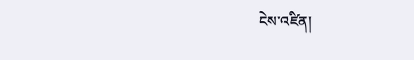ངེས་འཛིན།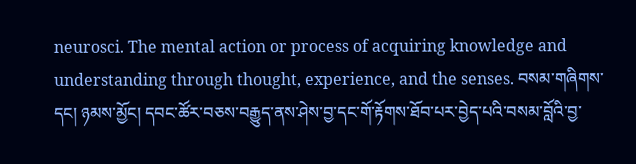neurosci. The mental action or process of acquiring knowledge and understanding through thought, experience, and the senses. བསམ་གཞིགས་དང། ཉམས་མྱོང། དབང་ཚོར་བཅས་བརྒྱུད་ནས་ཤེས་བྱ་དང་གོ་རྟོགས་ཐོབ་པར་བྱེད་པའི་བསམ་བློའི་བྱ་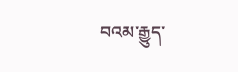བའམ་རྒྱུད་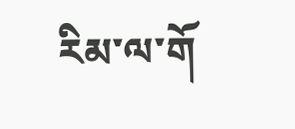རིམ་ལ་གོ